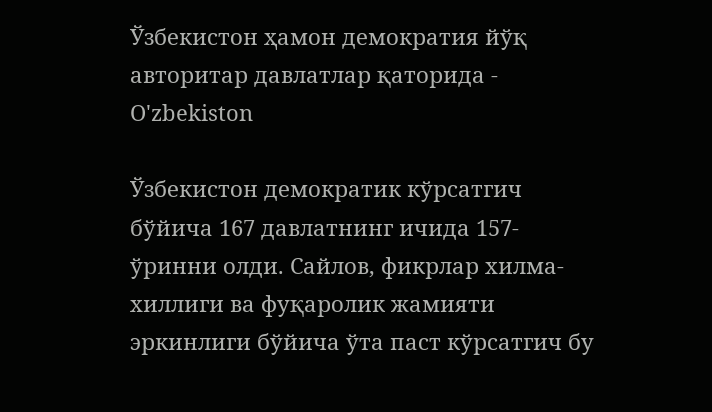Ўзбекистон ҳамон демократия йўқ авторитар давлатлар қаторида - O'zbekiston

Ўзбекистон демократик кўрсатгич бўйича 167 давлатнинг ичида 157- ўринни олди. Сайлов, фикрлар хилма-хиллиги ва фуқаролик жамияти эркинлиги бўйича ўта паст кўрсатгич бу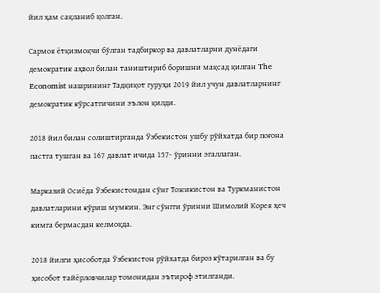йил ҳам сақланиб қолган.

Сармоя ётқизмоқчи бўлган тадбиркор ва давлатларни дунёдаги демократик аҳвол билан таништириб боришни мақсад қилган The Economist нашрининг Тадқиқот гуруҳи 2019 йил учун давлатларнинг демократик кўрсатгичини эълон қилди.

2018 йил билан солиштирганда Ўзбекистон ушбу рўйхатда бир поғона пастга тушган ва 167 давлат ичида 157- ўринни эгаллаган.

Марказий Осиёда Ўзбекистондан сўнг Тожикистон ва Туркманистон давлатларини кўриш мумкин. Энг сўнгги ўринни Шимолий Корея ҳеч кимга бермасдан келмоқда.

2018 йилги ҳисоботда Ўзбекистон рўйхатда бироз кўтарилган ва бу ҳисобот тайёрловчилар томонидан эътироф этилганди.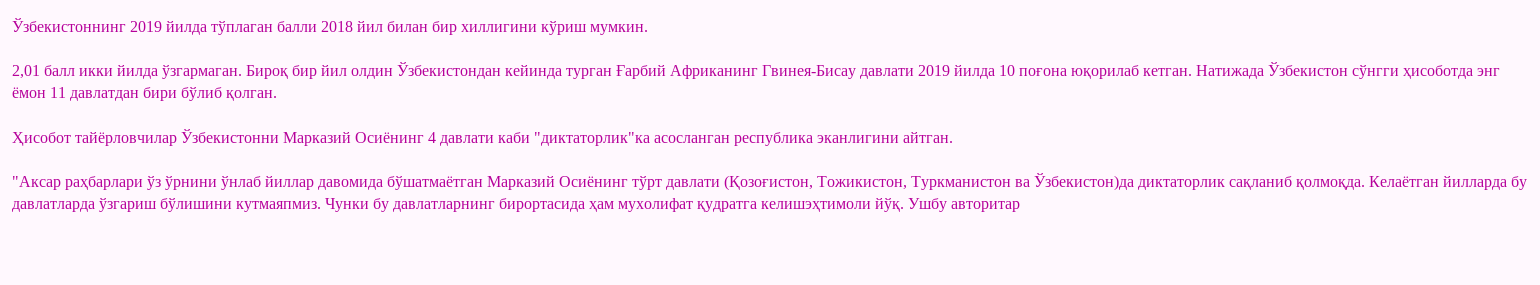Ўзбекистоннинг 2019 йилда тўплаган балли 2018 йил билан бир хиллигини кўриш мумкин.

2,01 балл икки йилда ўзгармаган. Бироқ бир йил олдин Ўзбекистондан кейинда турган Ғарбий Африканинг Гвинея-Бисау давлати 2019 йилда 10 поғона юқорилаб кетган. Натижада Ўзбекистон сўнгги ҳисоботда энг ёмон 11 давлатдан бири бўлиб қолган.

Ҳисобот тайёрловчилар Ўзбекистонни Марказий Осиёнинг 4 давлати каби "диктаторлик"ка асосланган республика эканлигини айтган.

"Аксар раҳбарлари ўз ўрнини ўнлаб йиллар давомида бўшатмаётган Марказий Осиёнинг тўрт давлати (Қозоғистон, Тожикистон, Туркманистон ва Ўзбекистон)да диктаторлик сақланиб қолмоқда. Келаётган йилларда бу давлатларда ўзгариш бўлишини кутмаяпмиз. Чунки бу давлатларнинг бирортасида ҳам мухолифат қудратга келишэҳтимоли йўқ. Ушбу авторитар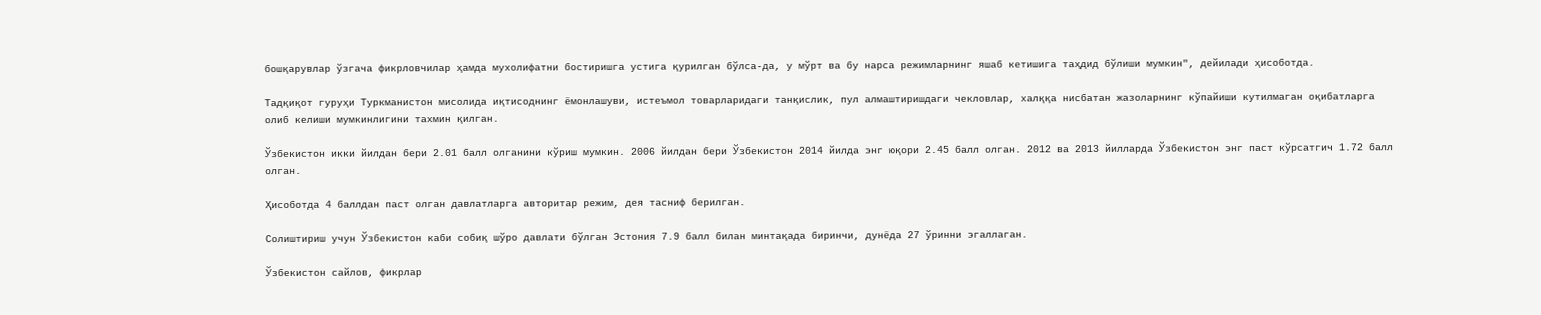бошқарувлар ўзгача фикрловчилар ҳамда мухолифатни бостиришга устига қурилган бўлса-да, у мўрт ва бу нарса режимларнинг яшаб кетишига таҳдид бўлиши мумкин", дейилади ҳисоботда.

Тадқиқот гуруҳи Туркманистон мисолида иқтисоднинг ёмонлашуви, истеъмол товарларидаги танқислик, пул алмаштиришдаги чекловлар, халққа нисбатан жазоларнинг кўпайиши кутилмаган оқибатларга олиб келиши мумкинлигини тахмин қилган.

Ўзбекистон икки йилдан бери 2.01 балл олганини кўриш мумкин. 2006 йилдан бери Ўзбекистон 2014 йилда энг юқори 2.45 балл олган. 2012 ва 2013 йилларда Ўзбекистон энг паст кўрсатгич 1.72 балл олган.

Ҳисоботда 4 баллдан паст олган давлатларга авторитар режим, дея тасниф берилган.

Солиштириш учун Ўзбекистон каби собиқ шўро давлати бўлган Эстония 7.9 балл билан минтақада биринчи, дунёда 27 ўринни эгаллаган.

Ўзбекистон сайлов, фикрлар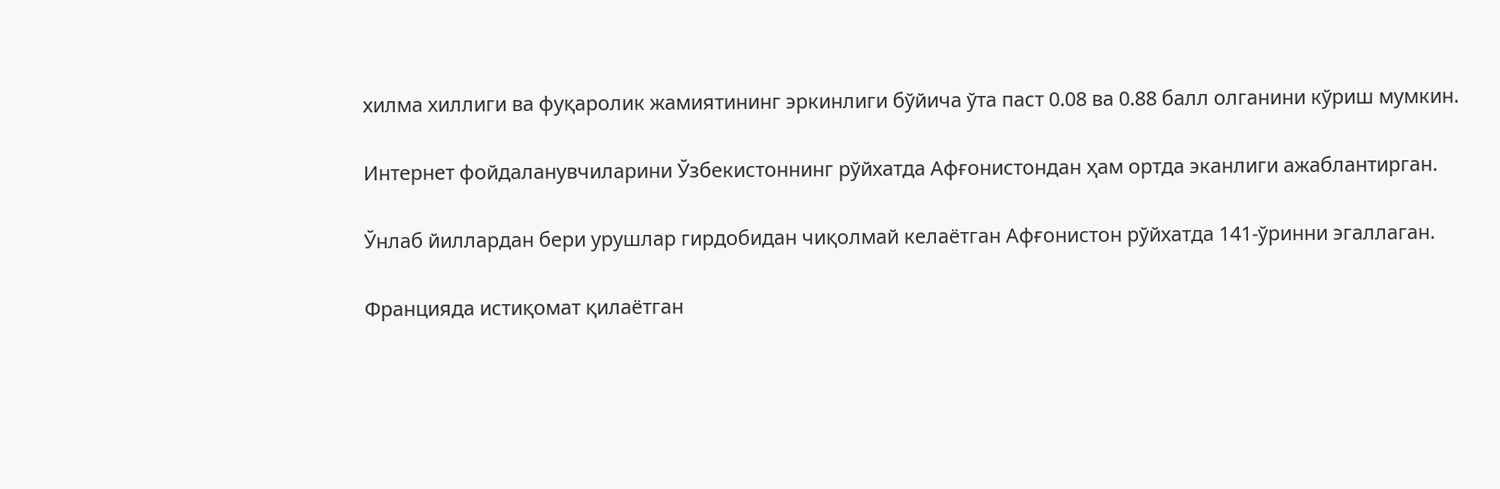хилма хиллиги ва фуқаролик жамиятининг эркинлиги бўйича ўта паст 0.08 ва 0.88 балл олганини кўриш мумкин.

Интернет фойдаланувчиларини Ўзбекистоннинг рўйхатда Афғонистондан ҳам ортда эканлиги ажаблантирган.

Ўнлаб йиллардан бери урушлар гирдобидан чиқолмай келаётган Афғонистон рўйхатда 141-ўринни эгаллаган.

Францияда истиқомат қилаётган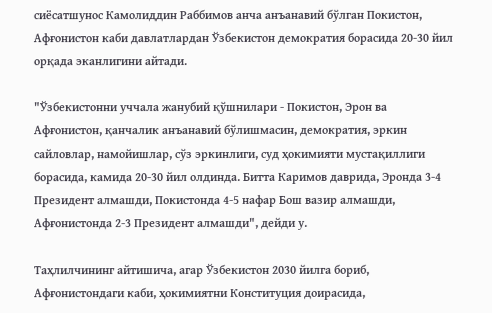сиёсатшунос Камолиддин Раббимов анча анъанавий бўлган Покистон, Афғонистон каби давлатлардан Ўзбекистон демократия борасида 20-30 йил орқада эканлигини айтади.

"Ўзбекистонни уччала жанубий қўшнилари - Покистон, Эрон ва Афғонистон, қанчалик анъанавий бўлишмасин, демократия, эркин сайловлар, намойишлар, сўз эркинлиги, суд ҳокимияти мустақиллиги борасида, камида 20-30 йил олдинда. Битта Каримов даврида, Эронда 3-4 Президент алмашди, Покистонда 4-5 нафар Бош вазир алмашди, Афғонистонда 2-3 Президент алмашди", дейди у.

Таҳлилчининг айтишича, агар Ўзбекистон 2030 йилга бориб, Афғонистондаги каби, ҳокимиятни Конституция доирасида,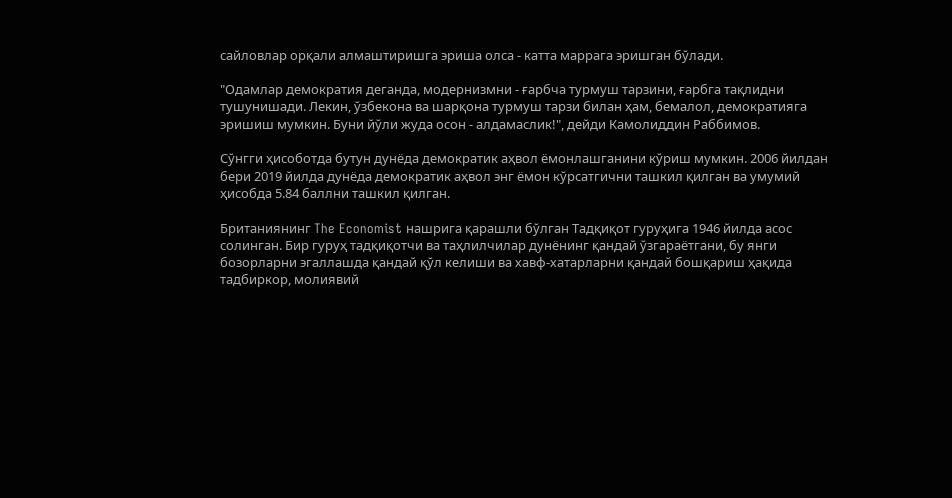сайловлар орқали алмаштиришга эриша олса - катта маррага эришган бўлади.

"Одамлар демократия деганда, модернизмни - ғарбча турмуш тарзини, ғарбга тақлидни тушунишади. Лекин, ўзбекона ва шарқона турмуш тарзи билан ҳам, бемалол, демократияга эришиш мумкин. Буни йўли жуда осон - алдамаслик!", дейди Камолиддин Раббимов.

Сўнгги ҳисоботда бутун дунёда демократик аҳвол ёмонлашганини кўриш мумкин. 2006 йилдан бери 2019 йилда дунёда демократик аҳвол энг ёмон кўрсатгични ташкил қилган ва умумий ҳисобда 5.84 баллни ташкил қилган.

Британиянинг The Economist нашрига қарашли бўлган Тадқиқот гуруҳига 1946 йилда асос солинган. Бир гуруҳ тадқиқотчи ва таҳлилчилар дунёнинг қандай ўзгараётгани, бу янги бозорларни эгаллашда қандай қўл келиши ва хавф-хатарларни қандай бошқариш ҳақида тадбиркор, молиявий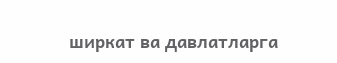ширкат ва давлатларга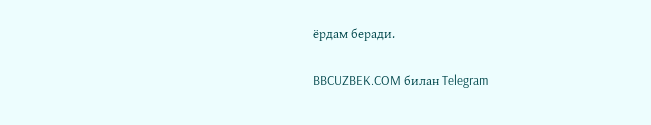ёрдам беради.

BBCUZBEK.COM билан Telegram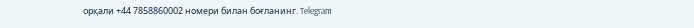орқали +44 7858860002 номери билан боғланинг. Telegram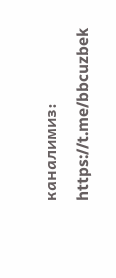каналимиз: https://t.me/bbcuzbek